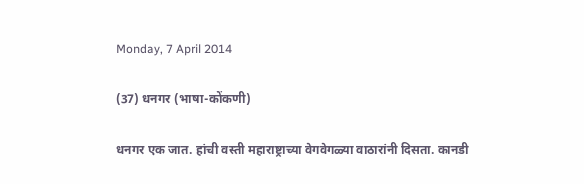Monday, 7 April 2014

(37) धनगर (भाषा-कोंकणी)

धनगर एक जात. हांची वस्ती महाराष्ट्राच्या वेगवेगळ्या वाठारांनी दिसता. कानडी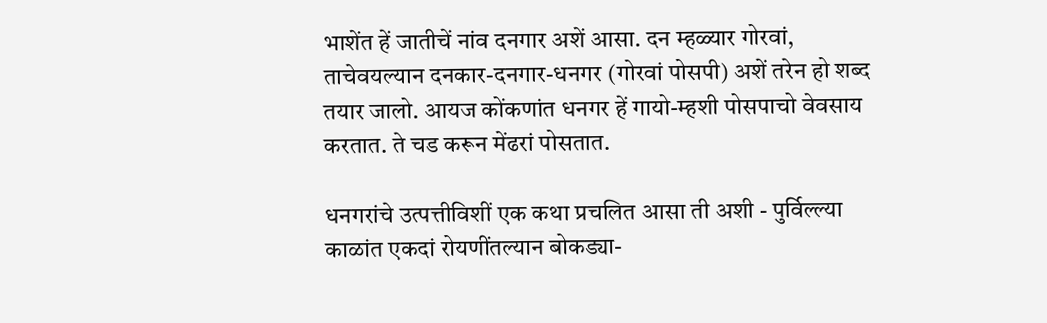भाशेंत हें जातीचें नांव दनगार अशें आसा. दन म्हळ्यार गोरवां, ताचेवयल्यान दनकार-दनगार-धनगर (गोरवां पोसपी) अशें तरेन हो शब्द तयार जालो. आयज कोंकणांत धनगर हें गायो-म्हशी पोसपाचो वेवसाय करतात. ते चड करून मेंढरां पोसतात.

धनगरांचे उत्पत्तीविशीं एक कथा प्रचलित आसा ती अशी - पुर्विल्ल्या काळांत एकदां रोयणींतल्यान बोकड्या-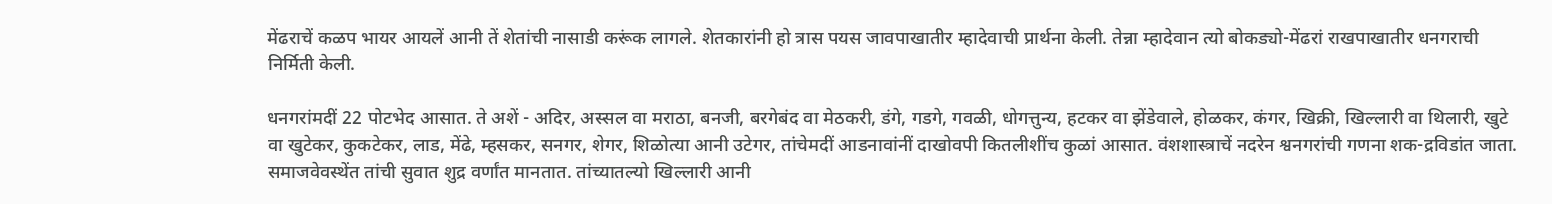मेंढराचें कळप भायर आयलें आनी तें शेतांची नासाडी करूंक लागले. शेतकारांनी हो त्रास पयस जावपाखातीर म्हादेवाची प्रार्थना केली. तेन्ना म्हादेवान त्यो बोकड्यो-मेंढरां राखपाखातीर धनगराची निर्मिती केली.

धनगरांमदीं 22 पोटभेद आसात. ते अशें - अदिर, अस्सल वा मराठा, बनजी, बरगेबंद वा मेठकरी, डंगे, गडगे, गवळी, धोगत्तुन्य, हटकर वा झेंडेवाले, होळकर, कंगर, खिक्री, खिल्लारी वा थिलारी, खुटे वा खुटेकर, कुकटेकर, लाड, मेंढे, म्हसकर, सनगर, शेगर, शिळोत्या आनी उटेगर, तांचेमदीं आडनावांनीं दाखोवपी कितलीशींच कुळां आसात. वंशशास्त्राचें नदरेन श्वनगरांची गणना शक-द्रविडांत जाता. समाजवेवस्थेंत तांची सुवात शुद्र वर्णांत मानतात. तांच्यातल्यो खिल्लारी आनी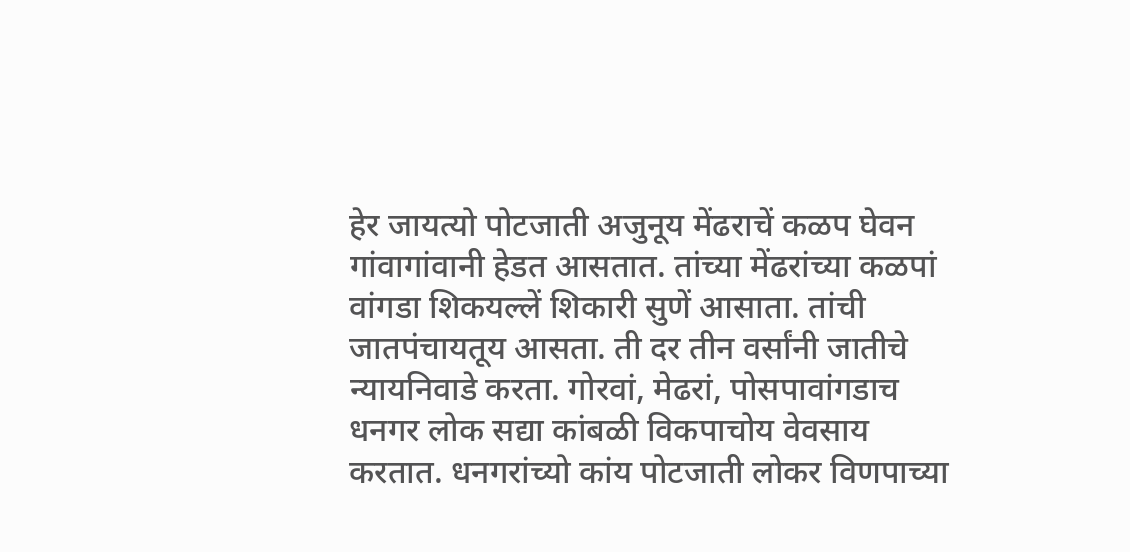हेर जायत्यो पोटजाती अजुनूय मेंढराचें कळप घेवन गांवागांवानी हेडत आसतात. तांच्या मेंढरांच्या कळपां वांगडा शिकयल्लें शिकारी सुणें आसाता. तांची जातपंचायतूय आसता. ती दर तीन वर्सांनी जातीचे न्यायनिवाडे करता. गोरवां, मेढरां, पोसपावांगडाच धनगर लोक सद्या कांबळी विकपाचोय वेवसाय करतात. धनगरांच्यो कांय पोटजाती लोकर विणपाच्या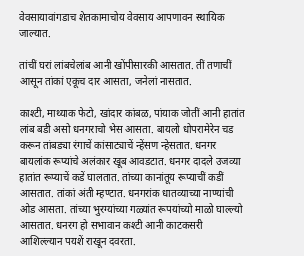वेवसायावांगडाच शेतकामाचोय वेवसाय आपणावन स्थायिक जाल्यात.

तांचीं घरां लांबचेलांब आनी खोंपीसारकी आसतात. तीं तणाचीं आसून तांकां एकूच दार आसता, जनेलां नासतात.

काश्टी, माथ्याक फेटो, खांदार कांबळ, पांयाक जोतीं आनी हातांत लांब बडी असो धनगराचो भेस आसता. बायलो धोपरामेरेन चड करून तांबड्या रंगाचें कांसाट्याचें न्हेंसण न्हेसतात. धनगर बायलांक रूप्यांचे अलंकार खूब आवडटात. धनगर दादले उजव्या हातांत रूप्याचें कडें घालतात. तांच्या कानांतूय रूप्याचीं कडीं आसतात. तांकां अंती म्हण्टात. धनगरांक धातव्याच्या नाण्यांची ओड आसता. तांच्या भुरग्यांच्या गळ्यांत रूपयांच्यो माळो घाल्ल्यो आसतात. धनरग हो सभावान कश्टी आनी काटकसरी आशिल्ल्यान पयशें राखून दवरता.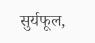सुर्यफूल,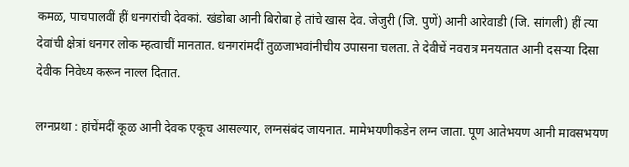कमळ, पाचपालवीं हीं धनगरांची देवकां. खंडोबा आनी बिरोबा हे तांचे खास देव. जेजुरी (जि. पुणें) आनी आरेवाडी (जि. सांगली) हीं त्या देवांची क्षेत्रां धनगर लोक म्हत्वाचीं मानतात. धनगरांमदीं तुळजाभवांनीचीय उपासना चलता. ते देवीचें नवरात्र मनयतात आनी दसऱ्या दिसा देवीक निवेध्य करून नाल्ल दितात.

लग्नप्रथा : हांचेंमदीं कूळ आनी देवक एकूच आसल्यार, लग्नसंबंद जायनात. मामेभयणीकडेन लग्न जाता. पूण आतेभयण आनी मावसभयण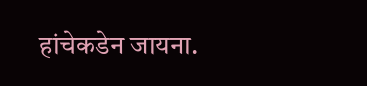हांचेकडेन जायना.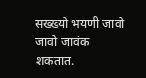सख्ख्यो भयणी जावो जावो जावंक शकतात.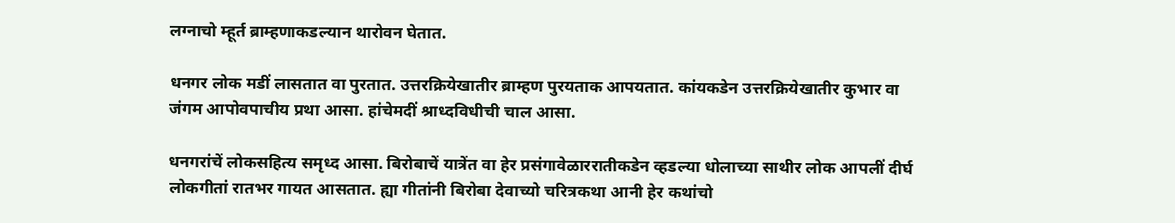लग्नाचो म्हूर्त ब्राम्हणाकडल्यान थारोवन घेतात.

धनगर लोक मडीं लासतात वा पुरतात. उत्तरक्रियेखातीर ब्राम्हण पुरयताक आपयतात. कांयकडेन उत्तरक्रियेखातीर कुभार वा जंगम आपोवपाचीय प्रथा आसा. हांचेमदीं श्राध्दविधीची चाल आसा.

धनगरांचें लोकसहित्य समृध्द आसा. बिरोबाचें यात्रेंत वा हेर प्रसंगावेळाररातीकडेन व्हडल्या धोलाच्या साथीर लोक आपलीं दीर्घ लोकगीतां रातभर गायत आसतात. ह्या गीतांनी बिरोबा देवाच्यो चरित्रकथा आनी हेर कथांचो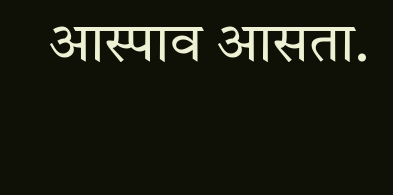आस्पाव आसता.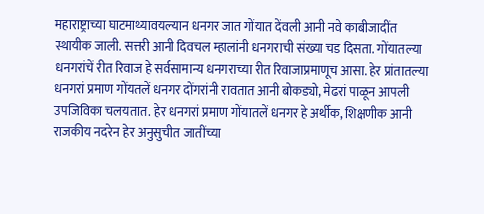महाराष्ट्राच्या घाटमाथ्यावयल्यान धनगर जात गोंयात देंवली आनी नवे काबीजादींत स्थायीक जाली. सत्तरी आनी दिवचल म्हालांनी धनगराची संख्या चड दिसता. गोंयातल्या धनगरांचें रीत रिवाज हे सर्वसामान्य धनगराच्या रीत रिवाजाप्रमाणूच आसा. हेर प्रांतातल्या धनगरां प्रमाण गोंयतलें धनगर दोंगरांनी रावतात आनी बोकड्यो, मेढरां पाळून आपली उपजिविका चलयतात. हेर धनगरां प्रमाण गोंयातलें धनगर हे अर्थीक, शिक्षणीक आनी राजकीय नदरेन हेर अनुसुचीत जातींच्या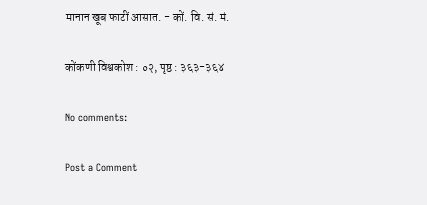मानान खूब फाटीं आसात. - कों. वि. सं. मं.

कोंकणी विश्वकोश : ०२, पृष्ठ : ३६३-३६४

No comments:

Post a Comment